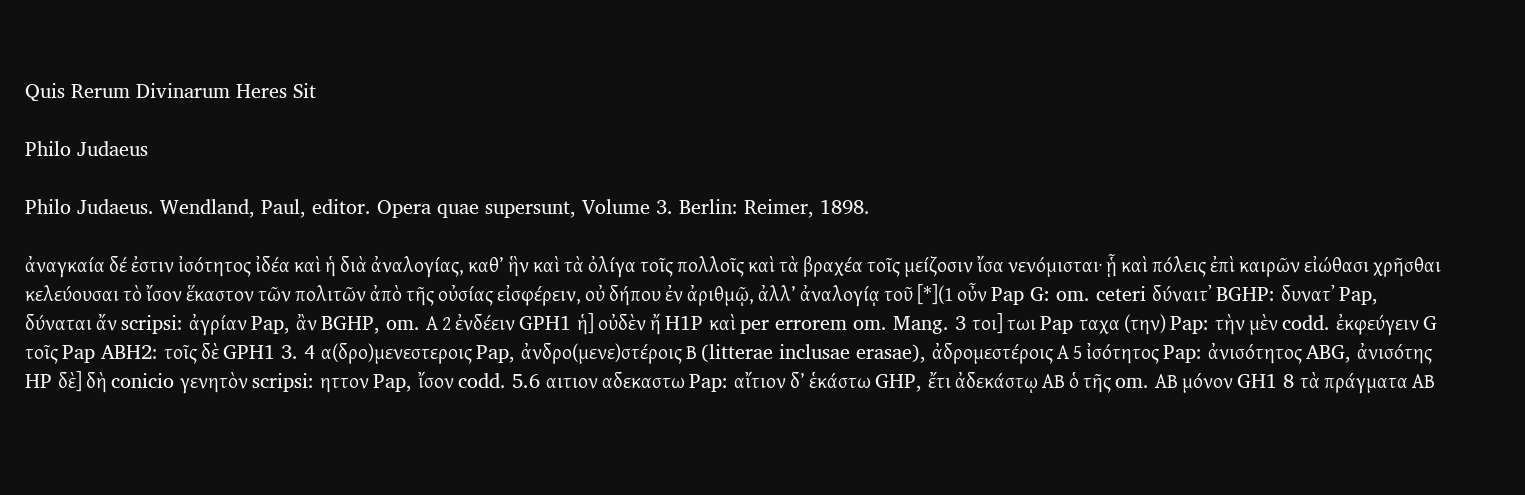Quis Rerum Divinarum Heres Sit

Philo Judaeus

Philo Judaeus. Wendland, Paul, editor. Opera quae supersunt, Volume 3. Berlin: Reimer, 1898.

ἀναγκαία δέ ἐστιν ἰσότητος ἰδέα καὶ ἡ διὰ ἀναλογίας, καθ’ ἣν καὶ τὰ ὀλίγα τοῖς πολλοῖς καὶ τὰ βραχέα τοῖς μείζοσιν ἴσα νενόμισται· ᾗ καὶ πόλεις ἐπὶ καιρῶν εἰώθασι χρῆσθαι κελεύουσαι τὸ ἴσον ἕκαστον τῶν πολιτῶν ἀπὸ τῆς οὐσίας εἰσφέρειν, οὐ δήπου ἐν ἀριθμῷ, ἀλλ’ ἀναλογίᾳ τοῦ [*](1 οὖν Pap G: om. ceteri δύναιτ᾿ BGHP: δυνατ᾿ Pap, δύναται ἄν scripsi: ἀγρίαν Pap, ἂν BGHP, om. Α 2 ἐνδέειν GPH1 ἡ] οὐδὲν ἤ H1P καὶ per errorem om. Mang. 3 τοι] τωι Pap ταχα (την) Pap: τὴν μὲν codd. ἐκφεύγειν G τοῖς Pap ABH2: τοῖς δὲ GPH1 3. 4 α(δρο)μενεστεροις Pap, ἀνδρο(μενε)στέροις Β (litterae inclusae erasae), ἀδρομεστέροις Α 5 ἰσότητος Pap: ἀνισότητος ABG, ἀνισότης HP δὲ] δὴ conicio γενητὸν scripsi: ηττον Pap, ἴσον codd. 5.6 αιτιον αδεκαστω Pap: αἴτιον δ’ ἑκάστω GHP, ἔτι ἀδεκάστῳ ΑΒ ὁ τῆς om. ΑΒ μόνον GH1 8 τὰ πράγματα ΑΒ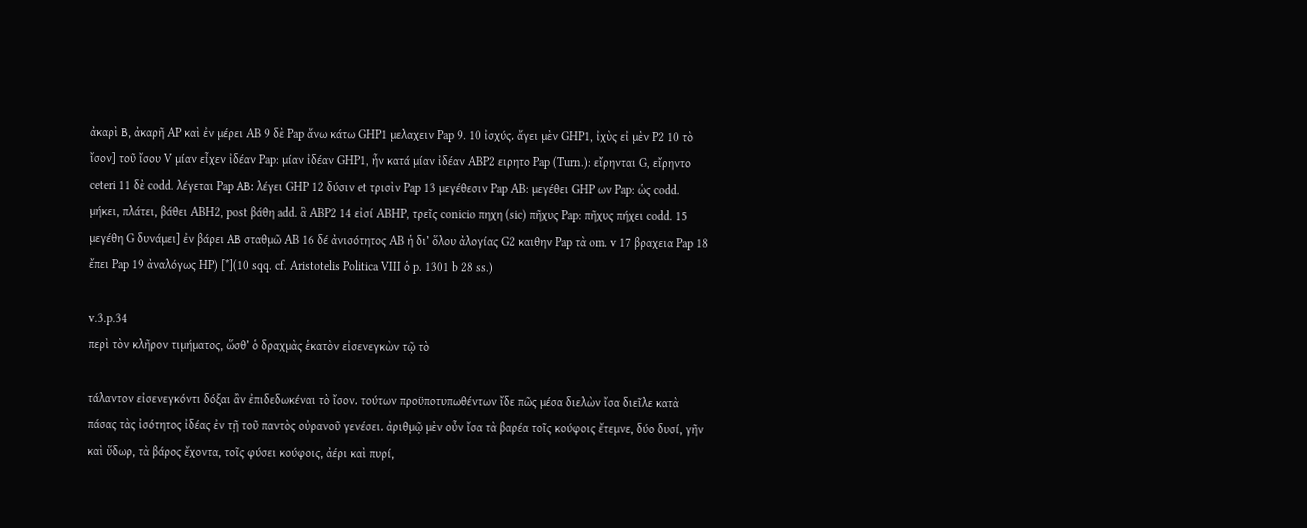ἀκαρὶ Β, ἀκαρῆ AP καὶ ἐν μέρει AB 9 δὲ Pap ἄνω κάτω GHP1 μελαχειν Pap 9. 10 ἰσχύς. ἄγει μὲν GHP1, ἰχὺς εἰ μὲν P2 10 τὸ ἴσον] τοῦ ἴσου V μίαν εἶχεν ἰδέαν Pap: μίαν ἰδέαν GHP1, ἦν κατά μίαν ἰδέαν ABP2 ειρητο Pap (Turn.): εἴρηνται G, εἴρηντο ceteri 11 δὲ codd. λέγεται Pap ΑΒ: λέγει GHP 12 δύσιν et τρισὶν Pap 13 μεγέθεσιν Pap AB: μεγέθει GHP ων Pap: ὡς codd. μήκει, πλάτει, βάθει ABH2, post βάθη add. ἃ ABP2 14 εἰσί ABHP, τρεῖς conicio πηχη (sic) πῆχυς Pap: πῆχυς πήχει codd. 15 μεγέθη G δυνάμει] ἐν βάρει ΑΒ σταθμῶ AB 16 δέ ἀνισότητος AB ἡ δι’ ὅλου ἀλογίας G2 καιθην Pap τὰ om. v 17 βραχεια Pap 18 ἔπει Pap 19 ἀναλόγως HP) [*](10 sqq. cf. Aristotelis Politica VIII ὁ p. 1301 b 28 ss.)

v.3.p.34
περὶ τὸν κλῆρον τιμήματος, ὥσθ’ ὁ δραχμὰς ἑκατὸν εἰσενεγκὼν τῷ τὸ

τάλαντον εἰσενεγκόντι δόξαι ἂν ἐπιδεδωκέναι τὸ ἴσον. τούτων προϋποτυπωθέντων ἴδε πῶς μέσα διελὼν ἴσα διεῖλε κατὰ πάσας τὰς ἰσότητος ἰδέας ἐν τῇ τοῦ παντὸς οὐρανοῦ γενέσει. ἀριθμῷ μὲν οὖν ἴσα τὰ βαρέα τοῖς κούφοις ἔτεμνε, δύο δυσί, γῆν καὶ ὕδωρ, τὰ βάρος ἔχοντα, τοῖς φύσει κούφοις, ἀέρι καὶ πυρί,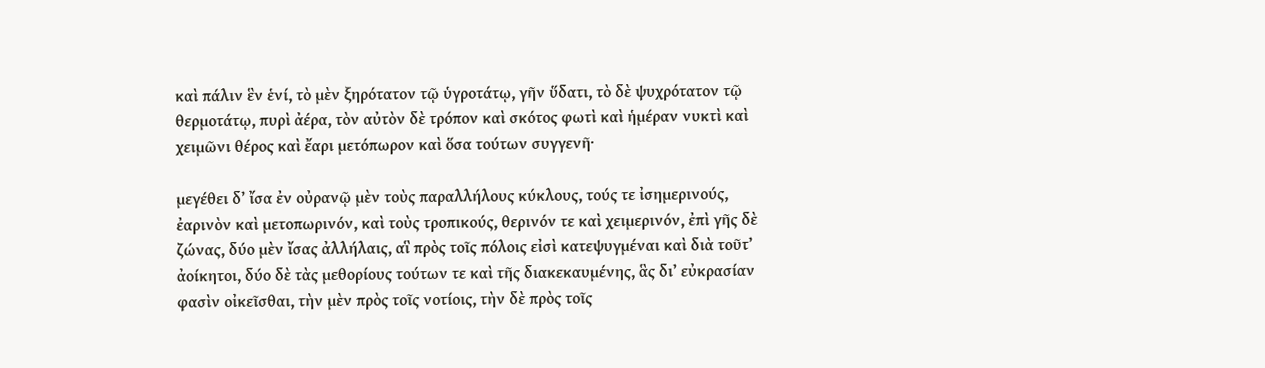καὶ πάλιν ἓν ἑνί, τὸ μὲν ξηρότατον τῷ ὑγροτάτῳ, γῆν ὕδατι, τὸ δὲ ψυχρότατον τῷ θερμοτάτῳ, πυρὶ ἀέρα, τὸν αὐτὸν δὲ τρόπον καὶ σκότος φωτὶ καὶ ἡμέραν νυκτὶ καὶ χειμῶνι θέρος καὶ ἔαρι μετόπωρον καὶ ὅσα τούτων συγγενῆ·

μεγέθει δ’ ἴσα ἐν οὐρανῷ μὲν τοὺς παραλλήλους κύκλους, τούς τε ἰσημερινούς, ἐαρινὸν καὶ μετοπωρινόν, καὶ τοὺς τροπικούς, θερινόν τε καὶ χειμερινόν, ἐπὶ γῆς δὲ ζώνας, δύο μὲν ἴσας ἀλλήλαις, αἳ πρὸς τοῖς πόλοις εἰσὶ κατεψυγμέναι καὶ διὰ τοῦτ’ ἀοίκητοι, δύο δὲ τὰς μεθορίους τούτων τε καὶ τῆς διακεκαυμένης, ἃς δι’ εὐκρασίαν φασὶν οἰκεῖσθαι, τὴν μὲν πρὸς τοῖς νοτίοις, τὴν δὲ πρὸς τοῖς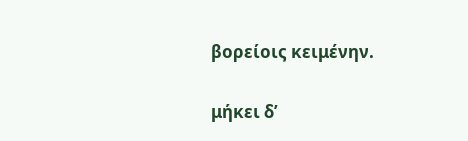βορείοις κειμένην.

μήκει δ’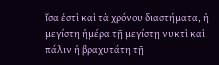ἴσα ἐστὶ καὶ τὰ χρόνου διαστήματα, ἡ μεγίστη ἡμέρα τῇ μεγίστῃ νυκτὶ καὶ πάλιν ἡ βραχυτάτη τῇ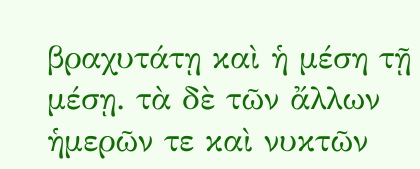βραχυτάτῃ καὶ ἡ μέση τῇ μέσῃ. τὰ δὲ τῶν ἄλλων ἡμερῶν τε καὶ νυκτῶν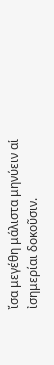ἴσα μεγέθη μάλιστα μηνύειν αἱ ἰσημερίαι δοκοῦσιν.